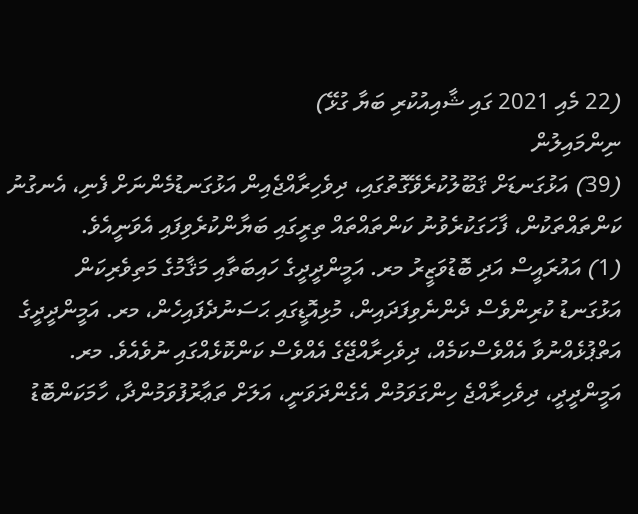(22 މެއި 2021 ގައި ޝާއިއުކުރި ބަޔާ ގުޅޭ)
ނިންމައިލުން
(39) އަޅުގަނޑަށް ޤަބޫލުކުރެވޭގޮތުގައި، ދިވެހިރާއްޖެއިން އަޅުގަނޑުމެންނަށް ފެނި، އެނގުނު ކަންތައްތަކުން، ފާހަގަކުރެވުނު ކަންތައްތައް ތިރީގައި ބަޔާންކުރެވިފައި އެވަނީއެވެ.
(1) އައުރައީސް އަދި ބޮޑުވަޒީރު މރ. އަމީންދީދީގެ ހައިބަތާއި މަޤާމުގެ މަތިވެރިކަން
އަޅުގަނޑު ކުރިންވެސް ދެންނެވިފަދައިން، މުޅިއޮޑީގައި ޙަސަނުދެފައިހެން، މރ. އަމީންދީދީގެ އަތްޕުޅެއްނުވާ އެއްވެސްކަމެއް، ދިވެހިރާއްޖޭގެ އެއްވެސް ކަންކޮޅެއްގައި ނުވެއެވެ. މރ. އަމީންދީދީ، ދިވެހިރާއްޖެ ހިންގަވަމުން އެގެންދަވަނީ، އަލަށް ތަޢާރުފުވަމުންދާ، ހާމަކަންބޮޑު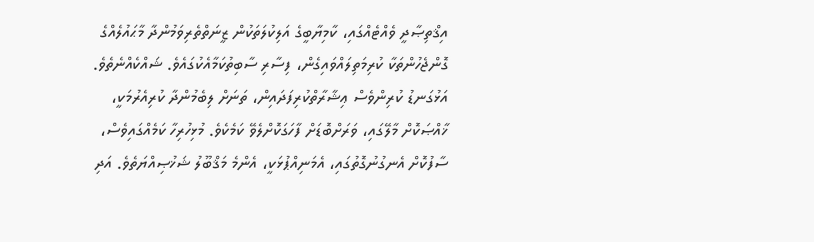އިޤްތިޞާދީ ވެއްޓެއްގައި، ކާމިޔާބީގެ އަލިކުލަތަކުން ޒީނަތްތެރިވަމުންދާ މާޙައުލެއްގެ ގޮންޖެހުންތަކާ ކުރިމަތިލައްވައިގެން، ފިސާރި ސާބިތުކަމާއެކުގައެވެ. ޝައްކެއްނެތެވެ. އަޅުގަނޑު ކުރިންވެސް ޢިޝާރާތްކުރިފަދައިން، ތަނަށް ލިބެމުންދާ ކުރިއެރުމަކީ، ޚާއްޞަކޮށް މާލޭގައި، ވަރަށްބޮޑަށް ފާހަގަކޮށްލެވޭ ކަމެކެވެ. މުޅިހުރިހާ ކަމެއްގައިވެސް، ސާފުކޮށް އެނގުނުގޮތުގައި، އެމަނިއްޕުޅަކީ، އެންމެ މަޤްބޫލު ޝަޚުޞިއްޔަތެވެ. އަދި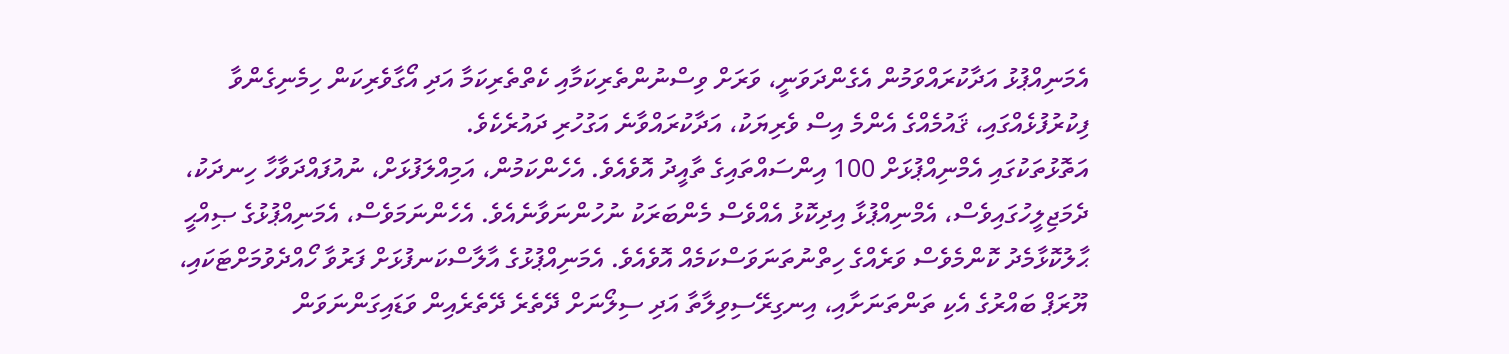އެމަނިއްޕުޅު އަދާކުރައްވަމުން އެގެންދަވަނީ، ވަރަށް ވިސްނުންތެރިކަމާއި ކެތްތެރިކަމާ އަދި އޯގާވެރިކަން ހިމެނިގެންވާ ފިކުރުފުޅެއްގައި، ޤައުމެއްގެ އެންމެ އިސް ވެރިޔަކު، އަދާކުރައްވާނެ އަގުހުރި ދައުރެކެވެ.
އަތޮޅުތަކުގައި އެމްނިއްޕުޅަށް 100 އިންސައްތައިގެ ތާއީދު އޮވެއެވެ. އެހެންކަމުން، އަމިއްލަފުޅަށް، ނުއުފައްދަވާހާ ހިނދަކު، ދެމަޖިލީހުގައިވެސް، އެމްނިއްޕުޅާ އިދިކޮޅު އެއްވެސް މެންބަރަކު ނުހުންނަވާނެއެވެ. އެހެންނަމަވެސް، އެމަނިއްޕުޅުގެ ޞިއްޙީ ޙާލުކޮޅާމެދު ކޮންމެވެސް ވަރެއްގެ ހިތްނުތަނަވަސްކަމެއް އޮވެއެވެ. އެމަނިއްޕުޅުގެ އާލާސްކަނފުޅަށް ފަރުވާ ހޯއްދެވުމަށްޓަކައި، ޔޫރަޕް ބައްރުގެ އެކި ތަންތަނަށާއި، އިނގިރޭސިވިލާތާ އަދި ސިލޯނަށް ދޭތެރެ ދޭތެރެއިން ވަޑައިގަންނަވަން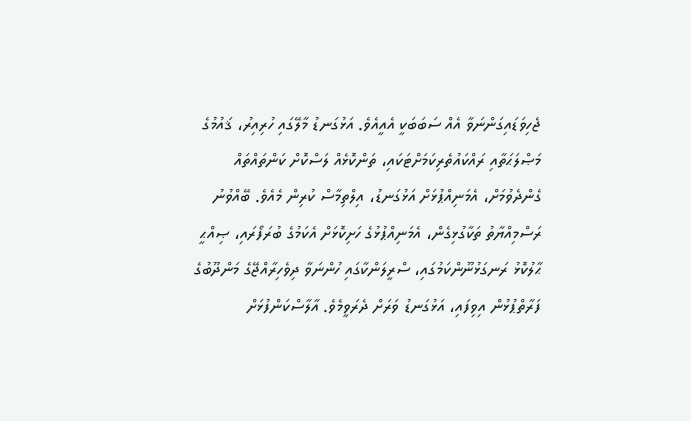ޖެހިވަޑައިގަންނަވާ އެއް ސަބަބަކީ އެއީއެވެ. އަޅުގަނޑު މާލޭގައި ހުރިއިރު، ޤައުމުގެ މަޞްލަޙަތާއި ރައްކައުތެރިކަމަށްޓަކައި، ތަންކޮޅެއް ލަސްކޮށް ކަންތައްތައް ގެންދެވުމަށް، އެމަނިއްޕުޅަށް އަޅުގަނޑު، އިލްތިމާސް ކުރިން މެއެވެ. ބޭއްވުނު ރަސްމިއްޔާތު ތަކާގުޅިގެން، އެމަނިއްޕުޅުގެ ހަށިކޮޅަށް އެކަމުގެ ބުރަފޯރައި، ޞިއްޙީ ޙާލުކޮޅު ރަނގަޅުނޫންކަމުގައި، ސްރީލަންކާގައި ހުންނަވާ ދިވެހިރާއްޖޭގެ މަންދޫބުގެ ފަރާތްޕުޅުން އިވިފައި، އަޅުގަނޑު ވަރަށް ދެރަވީމެވެ. އާލާސްކަންފުޅަށް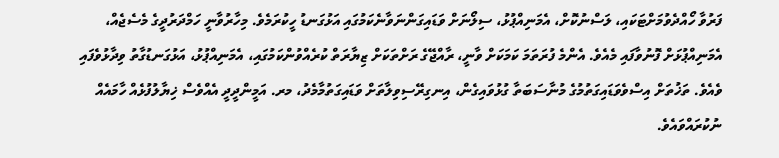ފަރުވާ ހޯއްދެވުމަށްޓަކައި، ލަސްނުކޮށް، އެމަނިއްޕުޅު، ސިލޯނަށް ވަޑައިގަންނަވާނެކަމުގައި އަޅުގަނޑު ހީކުރަމެވެ. މިހާރުވާނީ ހަމްދަރުދީގެ މެސެޖެއް، އެމަނިއްޕުޅަށް ފޮނުވާފައި މެއެވެ. އެންމެ ފުރަތަމަ ކަމަކަށް ވާނީ، ރާއްޖޭގެ ރަށްތަކަށް ޒިޔާރަތް ކުރެއްވުންކަމުގައި، އެމަނިއްޕުޅު، އަޅުގަނޑުގާތު ވިދާޅުވެފައި ވެއެވެ. ތަޚުތަށް އިސްވެވަޑައިގަތުމުގެ މުނާސަބަތާ ގުޅުވައިގެން، އިނގިރޭސިވިލާތަށް ވަޑައިގަތުމާމެދު، މރ. އަމީންދީދީ އެއްވެސް ޚިޔާލުފުޅެއް ހާމައެއް ނުކުރައްވައެވެ.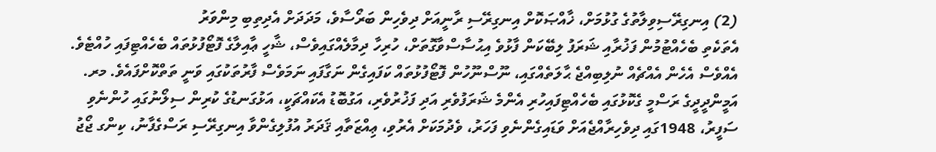(2) އިނގިރޭސިވިލާތުގެ ގުޅުމަށް، ޚާއްޞަކޮށް އިނގިރޭސި ރާނީއަށް ދިވެހިން ބަރޯސާވެ، މަދަދަށް އެދިތިބި މިންވަރު
އެތަކެތި ބެހެއްޓުމުން ފަޚުރާއި ޝަރަފު ލިބޭކަން ފާޅުވެ އިޙުސާސްވާގޮތަށް، ހުރިހާ ދިމާލެއްގައިވެސް، ޝާހީ ޢާއިލާގެ ފޮޓޯފުޅުތައް ބެހެއްޓިފައި ހުއްޓެވެ. އެއްވެސް އެހެން އެއްޗެއް ނުލިބިއްޖެ ޙާލަތެއްގައި، ނޫސްނޫހުން ފޮޓޯފުޅުތައް ކަފައިގެން ނަގާފައި ނަމަވެސް ފާރުތަކުގައި ވަނީ ތަތްކޮށްފައެވެ. މރ. އަމީންދީދީގެ ރަސްމީ ގެކޮޅުގައި ބެހެއްޓިފައިހުރި އެންމެ ޝަރަފުވެރި އަދި ފަޚުރުވެރި، އަގުބޮޑު އެކައްޗަކީ، އަޅުގަނޑުގެ ކުރިން ސިލޯނުގައި ހުންނެވި ސަފީރު، 1948ގައި ދިވެހިރާއްޖެއަށް ވަޑައިގެންނެވި ފަހަރު، ވެދުމަކަށް އެރުވި، ޢިއްޒަތާއި ޤަދަރު އުފުލިގެންވާ އިނގިރޭސި ރަސްގެފާނު، ކިންގ ޖޯޖު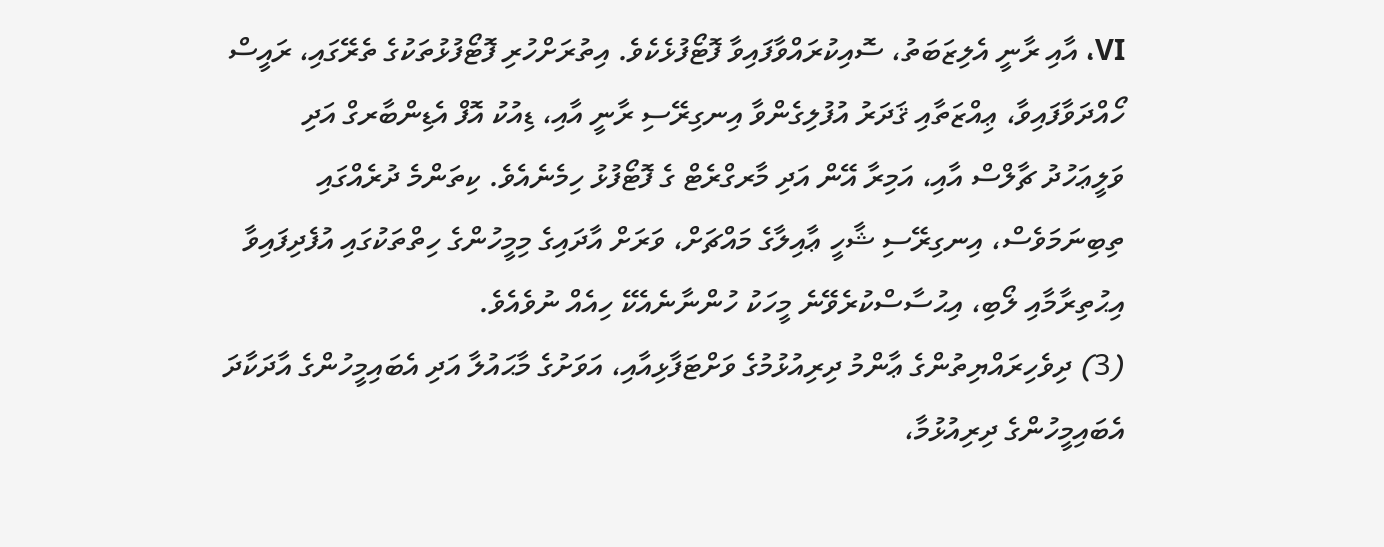VI، އާއި ރާނީ އެލިޒަބަތު، ސޮއިކުރައްވާފައިވާ ފޮޓޯފުޅެކެވެ. އިތުރަށްހުރި ފޮޓޯފުޅުތަކުގެ ތެރޭގައި، ރައީސް ހޯއްދަވާފައިވާ، ޢިއްޒަތާއި ޤަދަރު އުފުލިގެންވާ އިނގިރޭސި ރާނީ އާއި، ޑިއުކު އޮފް އެޑިންބާރގް އަދި ވަލީޢަހުދު ޗާލްސް އާއި، އަމިރާ އޭން އަދި މާރގްރެޓް ގެ ފޮޓޯފުޅު ހިމެނެއެވެ. ކިތަންމެ ދުރެއްގައި ތިބިނަމަވެސް، އިނގިރޭސި ޝާހީ ޢާއިލާގެ މައްޗަށް، ވަރަށް އާދައިގެ މިމީހުންގެ ހިތްތަކުގައި އުފެދިފައިވާ އިޙުތިރާމާއި ލޯބި، އިޙުސާސްކުރެވޭނެ މީހަކު ހުންނާނެއެކޭ ހިއެއް ނުވެއެވެ.
(3) ދިވެހިރައްޔިތުންގެ ޢާންމު ދިރިއުޅުމުގެ ވަށްޓަފާޅިއާއި، އަވަށުގެ މާޙައުލާ އަދި އެބައިމީހުންގެ އާދަކާދަ
އެބައިމީހުންގެ ދިރިއުޅުމާ،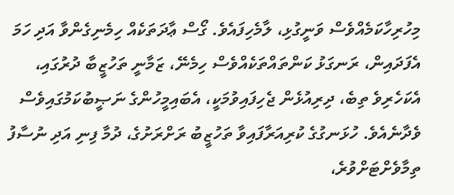މިހުރިހާކަމެއްވެސް ވަނީގުޅި، ލާމެހިފައެވެ. ގޯސް ޢާދަތަކެއް ހިމެނިގެންވާ އަދި ހަމަ އެފަދައިން، ރަނގަޅު ކަންތައްތަކެއްވެސް ހިމެނޭ، ޒަމާނީ ތަހުޒީބާ ދުރުގައި، އެކަހެރިވެ ތިބެ، ދިރިއުޅެން ޖެހިފައިވުމަކީ، އެބައިމީހުންގެ ނަޞީބުކަމުގައިވެސް ވެދާނެއެވެ. ހުޅަނގުގެ ކުރިއަރާފައިވާ ތަހުޒީބު ރަށްރަށުގެ، ދުމާ ފިނި އަދި ނުސާފު ތިމާވެށްޓަށްވުރެ،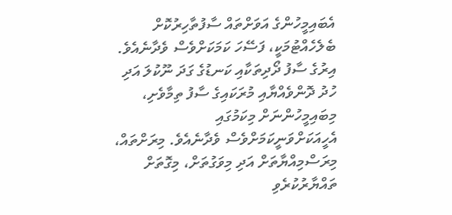އެބައިމީހުންގެ އަވަށްތައް ސާފުތާހިރުކޮށް ބެލެހެއްޓުމަކީ، ފަސޭހަ ކަމަކަށްވެސް ވެދާނެއެވެ. އިރުގެ ސާފު ދޯދިތަކާއި ކަނޑުގެ ގަދަ ނޫކުލަ އަދި ހުދު ދޮންވެއްޔާއި މުރަކައިގެ ސާފު ތިމާވެށި، މިބައިމީހުންނަށް މިކަމުގައި އެހީއަކަށްވަނީކަމަށްވެސް ވެދާނެއެވެ. މިރަށްތައް، މިރަސްމިއްޔާތަށް އަދި މިވަގުތަށް، މިގޮތަށް ތައްޔާރުކުރެވި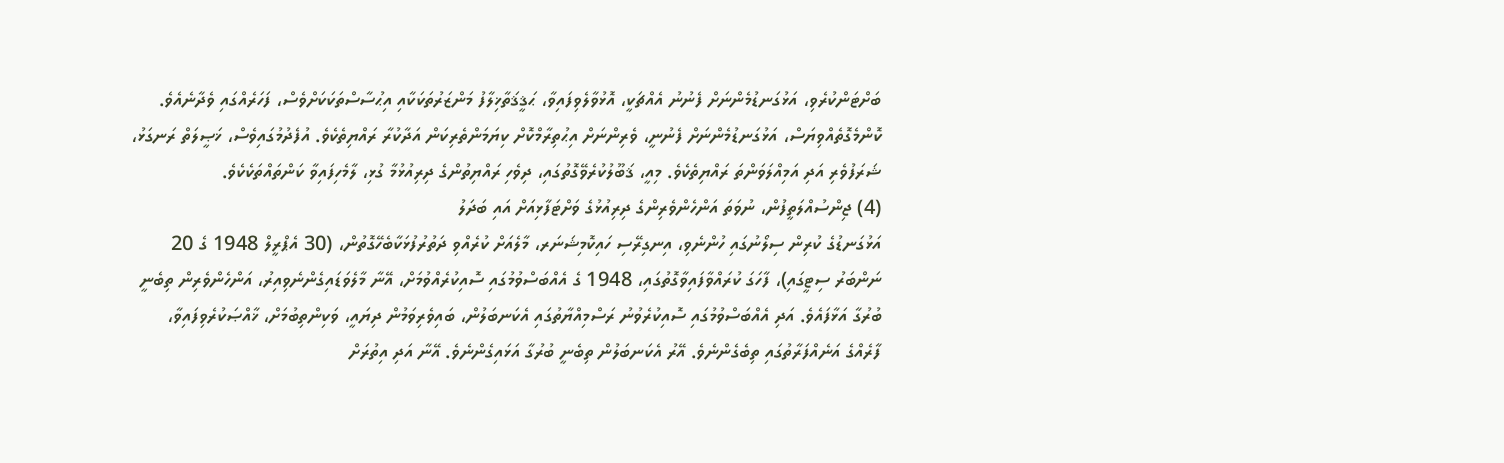ބަށްޓަންކުރެވި، އަޅުގަނޑުމެންނަށް ފެނުނު އެއްޗަކީ، އޮޅުވާލެވިފައިވާ، ޙަޤީޤަތާޚިލާފު މަންޒަރުތަކަކާއި އިޙުސާސްތަކަކަށްވެސް، ފަހަރެއްގައި ވެދާނެއެވެ. ކޮންމެގޮތެއްވިޔަސް، އަޅުގަނޑުމެންނަށް ފެނުނީ، ވެރިންނަށް އިޙުތިރާމްކޮށް ކިޔަމަންތެރިކަން އަދާކުރާ ރައްޔިތެކެވެ. އުފެދުމުގައިވެސް، ޚަޞީލަތް ރަނގަޅު، ޝަރަފުވެރި އަދި އަމިއްލަވަންތަ ރައްޔިތެކެވެ. މިއީ، ޤަބޫލުކުރެވޭގޮތުގައި، ދިވެހި ރައްޔިތުންގެ ދިރިއުޅުމާ ގުޅި، ލާމެހިފައިވާ ކަންތައްތަކެކެވެ.
(4) ޖިންސުއްލަތީފުން، ނުވަތަ އަންހެންވެރިންގެ ދިރިއުޅުގެ ވަށްޓަފާޅިއަށް އައި ބަދަލު
އަޅުގަނޑުގެ ކުރިން ސިލޯނުގައި ހުންނެވި، އިނގިރޭސި ހައިކޮމިޝަނަރ، މާލެއަށް ކުރެއްވި ދަތުރުފުޅަކާބެހޭގޮތުން، (30 އެޕްރީލް 1948 ގެ 20 ނަންބަރު ސިޓީގައި)، ފާހަގަ ކުރައްވާފައިވާގޮތުގައި، 1948 ގެ އެއްބަސްވުމުގައި ސޮއިކުރެއްވުމަށް، އޭނާ މާލެވަޑައިގެންނެވިއިރު، އަންހެންވެރިން ތިބެނީ ބުރުގާ އަޅާފައެވެ. އަދި އެއްބަސްވުމުގައި ސޮއިކުރެވުނު ރަސްމިއްޔާތުގައި އެކަނބަލުން، ބައިވެރިވަމުން ދިޔައީ، ވަކިންތިބުމަށް، ޚާއްޞަކުރެވިފައިވާ، ފާރެއްގެ އަނެއްފަރާތުގައި ތިބެގެންނެވެ. އޭރު އެކަނބަލުން ތިބެނީ ބުރުގާ އަޅައިގެންނެވެ. އޭނާ އަދި އިތުރަށް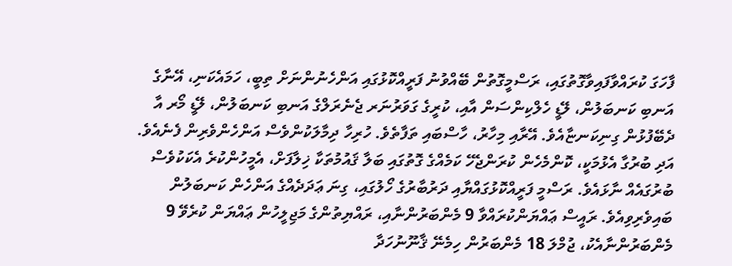ފާހަގަ ކުރައްވާފައިވާގޮތުގައި، ރަސްމީގޮތުން ބޭއްވުނު ފަރީއްކޮޅުގައި އަންހެނުންނަށް ތިބީ، ހަމައެކަނި، އޭނާގެ އަނބި ކަނބަލުން، ލޭޑީ ހެލްކިންސަން އާއި، ކުރީގެ ގަވަރުނަރ ޖެނެރަލްގެ އަނބި ކަނބަލުން، ލޭޑީ މޯރ އާ ދެބޭފުޅުން ގިނިކަނޏާއެވެ. އޭރާއި މިހާރު، ހާސްބައި ތަފާތެވެ. ހުރިހާ ދިމާލަކުންވެސް އަންހެންވެރިން ފެނެއެވެ. އަދި ބުރުގާ އެޅުމަކީ، ކޮންމެހެން ކުރަންޖެހޭ ކަމެއްގެ ގޮތުގައި ބަލާ ޤައުމުތަކާ ޚިލާފަށް، އެމީހުންކުރެ އެކަކުވެސް ބުރުގައެއް ނާޅައެވެ. ރަސްމީ ފަރީއްކޮޅުގައްޔާއި ދަރުބާރުގެ ހޯލުގައި، ގިނަ ޢަދަދެއްގެ އަންހެން ކަނބަލުން ބައިވެރިވިއެވެ. ރައީސް ޢައްޔަންކުރައްވާ 9 މެންބަރުންނާއި، ރައްޔިތުންގެ މަޖިލީހުން ޢައްޔަން ކުރެވޭ 9 މެންބަރުންނާއެކު، ޖުމްލަ 18 މެންބަރުން ހިމެނޭ ޤާނޫނުހަދާ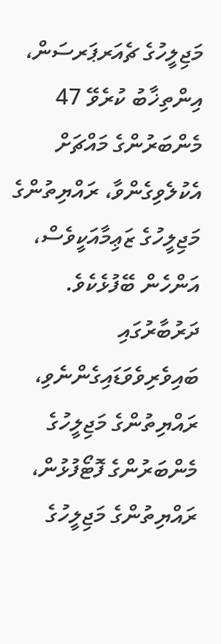މަޖިލީހުގެ ޗެއަރޕަރސަން، އިންތިޚާބު ކުރެވޭ 47 މެންބަރުންގެ މައްޗަށް އެކުލެވިގެންވާ، ރައްޔިތުންގެ މަޖިލީހުގެ ޒަޢިމާއަކީވެސް، އަންހެން ބޭފުޅެކެވެ. ދަރުބާރުގައި ބައިވެރިވެވަޑައިގެންނެވި، ރައްޔިތުންގެ މަޖިލީހުގެ މެންބަރުންގެ ފޮޓޯފުޅުން، ރައްޔިތުންގެ މަޖިލީހުގެ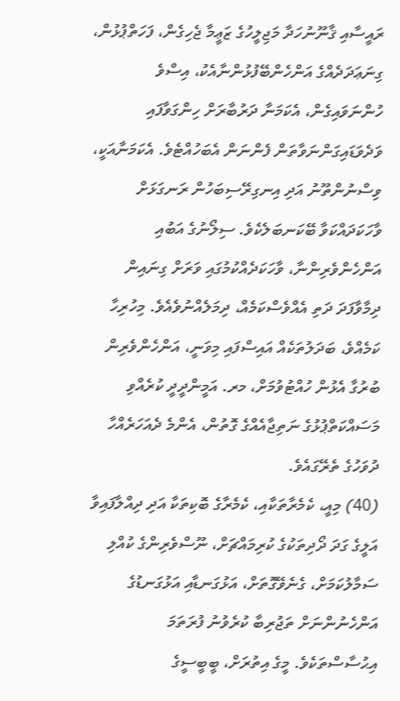ރައީސާއި ޤާނޫނުހަދާ މަޖިލީހުގެ ޒަޢީމާ ޖެހިގެން، ފަހަތްޕުޅުން، ގިނަޢަދަދެއްގެ އަންހެންބޭފުޅުންނާއެކު، އިސްވެ ހުންނަވައިގެން، އެކަމަނާ ދަރުބާރަށް ހިންގަވާފައި ވަދެވަޑައިގަންނަވާތަން ފެންނަން އެބަހުއްޓެވެ. އެކަމަނާއަކީ، ވިސްނުންތޫނު އަދި އިނގިރޭސިބަހުން ރަނގަޅަށް ވާހަކަދައްކަވާ ބޭކަނބަލެކެވެ. ސިލޯނުގެ އަބުއި އަންހެންވެރިންނާ، ވާހަކަދެއްކުމުގައި ވަރަށް ގިނައިން ދިމާވާފަދަ ދަތި އެއްވެސްކަމެއް، ދިމަލެއްނުވެއެވެ. މިހުރިހާ ކަމެއްވެ، ބަދަލުތަކެއް އައިސްފައި މިވަނީ، އަންހެންވެރިން ބުރުގާ އެޅުން ހުއްޓުވުމަށް، މރ. އަމީންދީދީ ކުރެއްވި މަސައްކަތްޕުޅުގެ ނަތިޖާއެއްގެ ގޮތުން، އެންމެ ދެއަހަރެއްހާ ދުވަހުގެ ތެރޭގައެވެ.
(40) މިއީ، ކެމެރާތަކާއި، ކެމެރާގެ ބޮކިތަކާ އަދި ދިއްލާފައިވާ އަލީގެ ގަދަ ދޯދިތަކުގެ ކުރިމައްޗަށް، ނޫސްވެރިންގެ ކުއްލި ސަމާލުކަމަށް، ގެނެވޭގޮތަށް، އަޅުގަނޑާއި އަޅުގަނޑުގެ އަންހެނުންނަށް ތަޖުރިބާ ކުރެވުނު ފުރަތަމަ އިޙުސާސްތަކެވެ. މީގެ އިތުރަށް، ބީބީސީގެ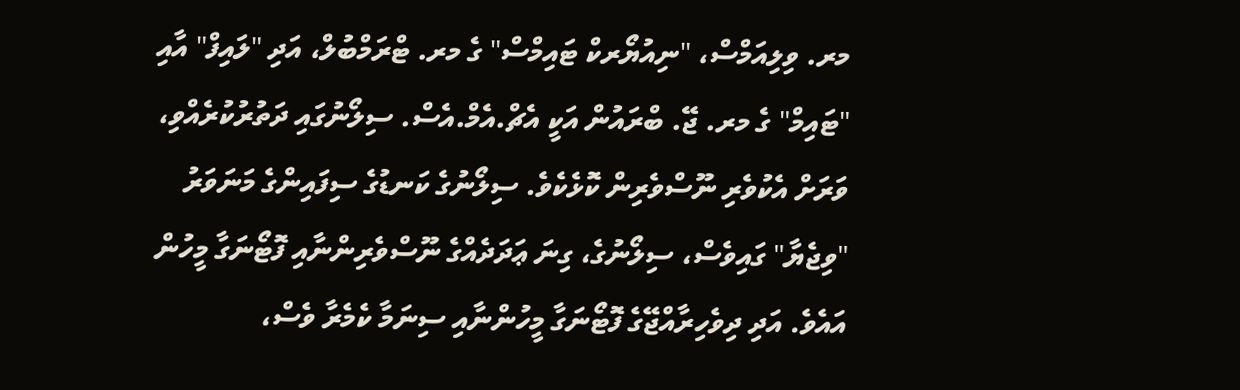މރ. ވިލިއަމްސް، "ނިއުޔޯރކް ޓައިމްސް" ގެ މރ. ޓްރަމްބުލް، އަދި "ލައިފް" އާއި "ޓައިމް" ގެ މރ. ޖޭ. ބްރައުން އަކީ އެޗް.އެމް.އެސް. ސިލޯނުގައި ދަތުރުކުރެއްވި، ވަރަށް އެކުވެރި ނޫސްވެރިން ކޮޅެކެވެ. ސިލޯނުގެ ކަނޑުގެ ސިފައިންގެ މަނަވަރު "ވިޖެޔާ" ގައިވެސް، ސިލޯނުގެ، ގިނަ ޢަދަދެއްގެ ނޫސްވެރިންނާއި ފޮޓޯނަގާ މީހުން އައެވެ. އަދި ދިވެހިރާއްޖޭގެ ފޮޓޯނަގާ މީހުންނާއި ސިނަމާ ކެމެރާ ވެސް،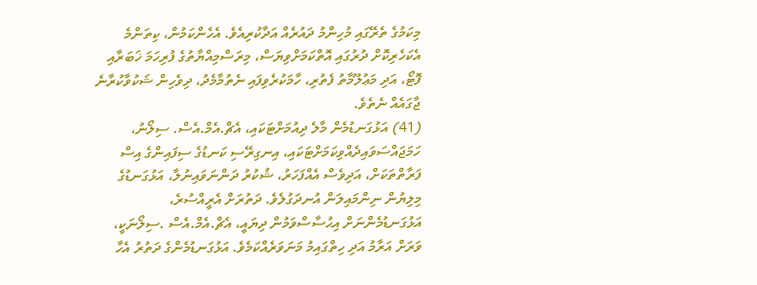މިކަމުގެ ތެރޭގައި މުހިންމު ދައުރެއް އަދާކުރިއެވެ. އެހެންކަމުން، ކިތަންމެ އެކަހެރިކޮށް ދުރުގައި އޮތްކަމަށްވިޔަސް، މިރަސްމިއްޔާތުގެ ފުރިހަމަ ޚަބަރާއި ފޮޓޯ، އަދި މަޢުލޫމާތު ފެތުރި، ހާމަކުރެވިފައި ނެތުމާމެދު، ދިވެހިން ޝަކުވާކުރާނެ ޖާގައެއް ނެތެވެ.
(41) އަޅުގަނޑުމެން މާލެ ދިއުމަށްޓަކައި، އެޗް.އެމް.އެސް. ސިލޯނު، ހަމަޖައްސަވައިދެއްވިކަމަށްޓަކައި، އިނގިރޭސި ކަނޑުގެ ސިފައިންގެ އިސް ފަރާތްތަކަށް، އަދިވެސް އެއްފަހަރު، ޝުކުރު ދަންނަވައިނުލާ، އަޅުގަނޑުގެ މިލިޔުން ނިންމައިލަން އުނދަގުލެވެ. ދަތުރަށް އެރީއްސުރެ، އަޅުގަނޑުމެންނަށް އިޙުސާސްވަމުން ދިޔައީ، އެޗް.އެމް.އެސް .ސިލޯނަކީ، ވަރަށް އަރާމު އަދި ހިތްގައިމު މަނަވަރެއްކަމެވެ. އަޅުގަނޑުމެންގެ ދަތުރު އެހާ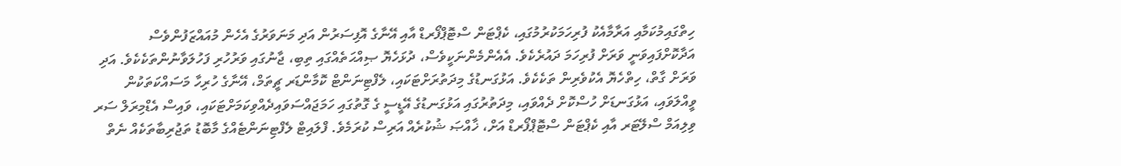ހިތްގައިމުކަމާއި އަރާމާއެކު ފުރިހަމަކުރުމުގައި، ކެޕްޓަން ސްޓޮޕްފޯރޑް އާއި އޭނާގެ އޮފިސަރުން އަދި މަނަވަރުގެ އެހެން މުއައްޒަފުންވެސް އަދާކޮށްފައިވަނީ ވަރަށް ފުރިހަމަ ދައުރެކެވެ. އެއެންމެންނަކީވެސް، ދުޅަހެޔޮ ޞިއްޙަތެއްގައި ތިބި، ޖާނުގައި ވަރުހުރި ފަހުލަވާނުންތަކެކެވެ. އަދި ވަރަށް ގާތް، ހިތްހެޔޮ އެކުވެރިން ތަކެކެވެ. އަޅުގަނޑުގެ މިދަތުރަށްޓަކައި، ލެފްޓިނަންޓް ކޮމާންޑަރ ޗީތަމް، އޭނާގެ ހުރިހާ މަސައްކަތަކުން ވީއްލަވައި، އަޅުގަނޑަށް ހުސްކޮށް ދެއްވައި، މިދަތުރުގައި އަޅުގަނޑުގެ އޭޑީސީ ގެ ގޮތުގައި ހަމަޖައްސަވައިދެއްވިކަމަށްޓަކައި، ވައިސް އެޑްމިރަލް ސަރ ވިލިއަމް ސްލޭޓަރ އާއި ކެޕްޓަން ސްޓޮޕްފޯރޑް އަށް، ޚާއްޞަ ޝުކުރެއް އަރިސް ކުރަމެވެ. ފްލައިޓް ލެފްޓިނަންޓެއްގެ މާބޮޑު ތަޖުރިބާތަކެއް ނެތް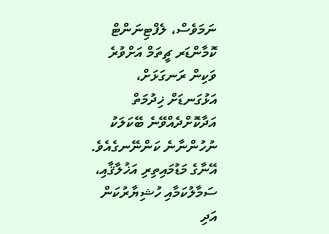ނަމަވެސް، ލެފްޓިނަންޓް ކޮމާންޑަރ ޗީތަމް އަށްވުރެ ވަކިން ރަނގަޅަށް، އަޅުގަނޑަށް ޚިދުމަތް އަދާކޮށްދެއްވޭނެ ބޭކަލަކު ނުހުންނާނެ ކަންނޭނގެއެވެ. އޭނާގެ މަޑުމައިތިރި އަޚުލާޤާއި، ސަމާލުކަމާއި ހުޝިޔާރުކަން އަދި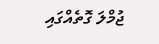ޖުމްލަ ގޮތެއްގައި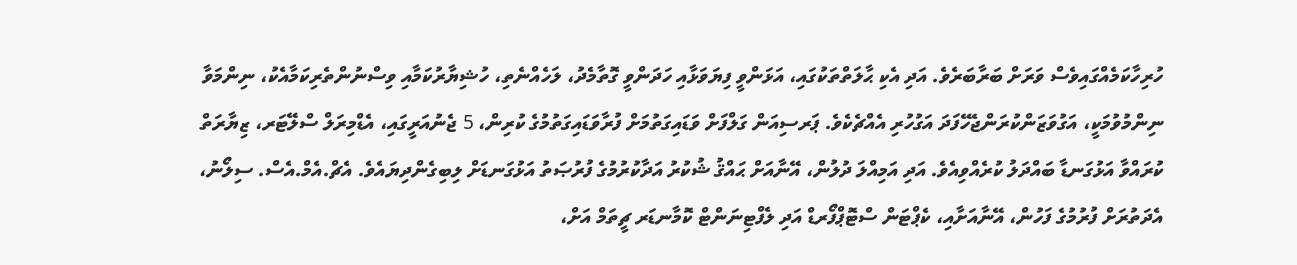ހުރިހާކަމެއްގައިވެސް ވަރަށް ބަރާބަރެވެ. އަދި އެކި ޙާލަތްތަކުގައި، އަޅަންވީ ފިޔަވަޅާއި ހަދަންވީ ގޮތާމެދު، ލަހެއްނެތި، ހުޝިޔާރުކަމާއި ވިސްނުންތެރިކަމާއެކު، ނިންމަވާ ނިންމުވުމަކީ، އަގުވަޒަންކުރަންޖެހޭފަދަ އަގުހުރި އެއްޗެކެވެ. ޕަރސިއަން ގަލްފަށް ވަޑައިގަތުމަށް ފުރާވަޑައިގަތުމުގެ ކުރިން، 5 ޖެނުއަރީގައި، އެޑްމިރަލް ސްލޭޓަރ، ޒިޔާރަތް ކުރައްވާ އަޅުގަނޑާ ބައްދަލު ކުރެއްވިއެވެ. އަދި އަމިއްލަ ދުލުން، އޭނާއަށް ޙައްޤު ޝުކުރު އަދާކުރުމުގެ ފުރުޞަތު އަޅުގަނޑަށް ލިބިގެންދިޔައެވެ. އެޗް.އެމް.އެސް. ސިލޯނު، އެދަތުރަށް ފުރުމުގެ ފަހުން، އޭނާއަށާއި، ކެޕްޓަން ސްޓޮޕްފޯރޑް އަދި ލެފްޓިނަންޓް ކޮމާނޑަރ ޗީތަމް އަށް،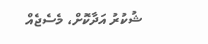ޝުކުރު އަދާކޮށް، މެސެޖެއް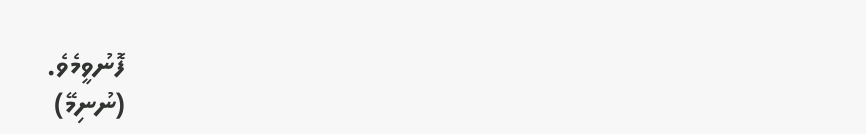ފޮނުވީމެވެ.
(ނުނިމޭ)